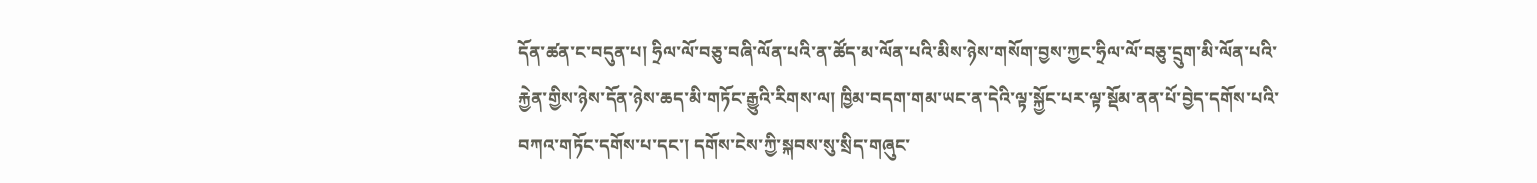དོན་ཚན་ང་བདུན་པ། ཧྲིལ་ལོ་བཅུ་བཞི་ལོན་པའི་ན་ཚོད་མ་ལོན་པའི་མིས་ཉེས་གསོག་བྱས་ཀྱང་ཧྲིལ་ལོ་བཅུ་དྲུག་མི་ལོན་པའི་རྐྱེན་གྱིས་ཉེས་དོན་ཉེས་ཆད་མི་གཏོང་རྒྱུའི་རིགས་ལ། ཁྱིམ་བདག་གམ་ཡང་ན་དེའི་ལྟ་སྐྱོང་པར་ལྟ་སྡོམ་ནན་པོ་བྱེད་དགོས་པའི་བཀའ་གཏོང་དགོས་པ་དང་། དགོས་ངེས་ཀྱི་སྐབས་སུ་སྲིད་གཞུང་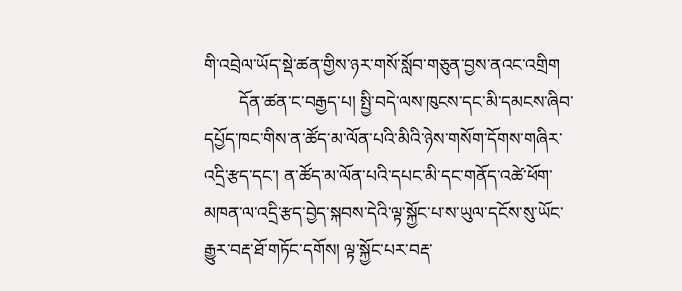གི་འབྲེལ་ཡོད་སྡེ་ཚན་གྱིས་ཉར་གསོ་སློབ་གཅུན་བྱས་ནའང་འགྲིག
        དོན་ཚན་ང་བརྒྱད་པ། སྤྱི་བདེ་ལས་ཁུངས་དང་མི་དམངས་ཞིབ་དཔྱོད་ཁང་གིས་ན་ཚོད་མ་ལོན་པའི་མིའི་ཉེས་གསོག་དོགས་གཞིར་འདྲི་རྩད་དང་། ན་ཚོད་མ་ལོན་པའི་དཔང་མི་དང་གནོད་འཚེ་ཕོག་མཁན་ལ་འདྲི་རྩད་བྱེད་སྐབས་དེའི་ལྟ་སྐྱོང་པ་ས་ཡུལ་དངོས་སུ་ཡོང་རྒྱུར་བརྡ་ཐོ་གཏོང་དགོས། ལྟ་སྐྱོང་པར་བརྡ་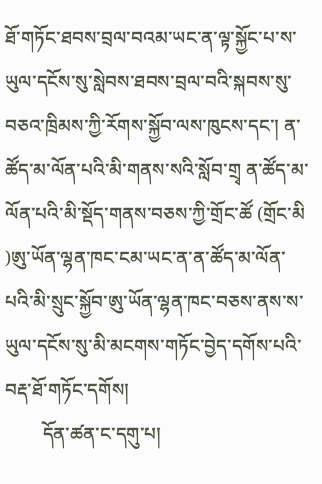ཐོ་གཏོང་ཐབས་བྲལ་བའམ་ཡང་ན་ལྟ་སྐྱོང་པ་ས་ཡུལ་དངོས་སུ་སླེབས་ཐབས་བྲལ་བའི་སྐབས་སུ་བཅའ་ཁྲིམས་ཀྱི་རོགས་སྐྱོབ་ལས་ཁུངས་དང་། ན་ཚོད་མ་ལོན་པའི་མི་གནས་སའི་སློབ་གྲྭ ན་ཚོད་མ་ལོན་པའི་མི་སྡོད་གནས་བཅས་ཀྱི་གྲོང་ཚོ (གྲོང་མི )ཨུ་ཡོན་ལྷན་ཁང་ངམ་ཡང་ན་ན་ཚོད་མ་ལོན་པའི་མི་སྲུང་སྐྱོབ་ཨུ་ཡོན་ལྷན་ཁང་བཅས་ནས་ས་ཡུལ་དངོས་སུ་མི་མངགས་གཏོང་བྱེད་དགོས་པའི་བརྡ་ཐོ་གཏོང་དགོས།
        དོན་ཚན་ང་དགུ་པ།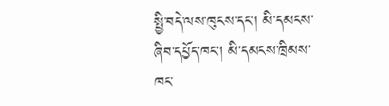སྤྱི་བདེ་ལས་ཁུངས་དང་། མི་དམངས་ཞིབ་དཔྱོད་ཁང་། མི་དམངས་ཁྲིམས་ཁང་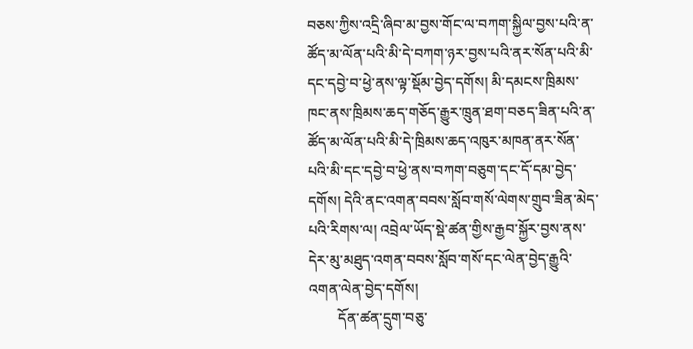བཅས་ཀྱིས་འདྲི་ཞིབ་མ་བྱས་གོང་ལ་བཀག་སྐྱིལ་བྱས་པའི་ན་ཚོད་མ་ལོན་པའི་མི་དེ་བཀག་ཉར་བྱས་པའི་ནར་སོན་པའི་མི་དང་དབྱེ་བ་ཕྱེ་ནས་ལྟ་སྡོམ་བྱེད་དགོས། མི་དམངས་ཁྲིམས་ཁང་ནས་ཁྲིམས་ཆད་གཅོད་རྒྱུར་ཁྲུན་ཐག་བཅད་ཟིན་པའི་ན་ཚོད་མ་ལོན་པའི་མི་དེ་ཁྲིམས་ཆད་འཁུར་མཁན་ནར་སོན་པའི་མི་དང་དབྱེ་བ་ཕྱེ་ནས་བཀག་བཅུག་དང་དོ་དམ་བྱེད་དགོས། དེའི་ནང་འགན་བབས་སློབ་གསོ་ལེགས་གྲུབ་ཟིན་མེད་པའི་རིགས་ལ། འབྲེལ་ཡོད་སྡེ་ཚན་གྱིས་རྒྱབ་སྐྱོར་བྱས་ནས་དེར་མུ་མཐུད་འགན་བབས་སློབ་གསོ་དང་ལེན་བྱེད་རྒྱུའི་འགན་ལེན་བྱེད་དགོས།
        དོན་ཚན་དྲུག་བཅུ་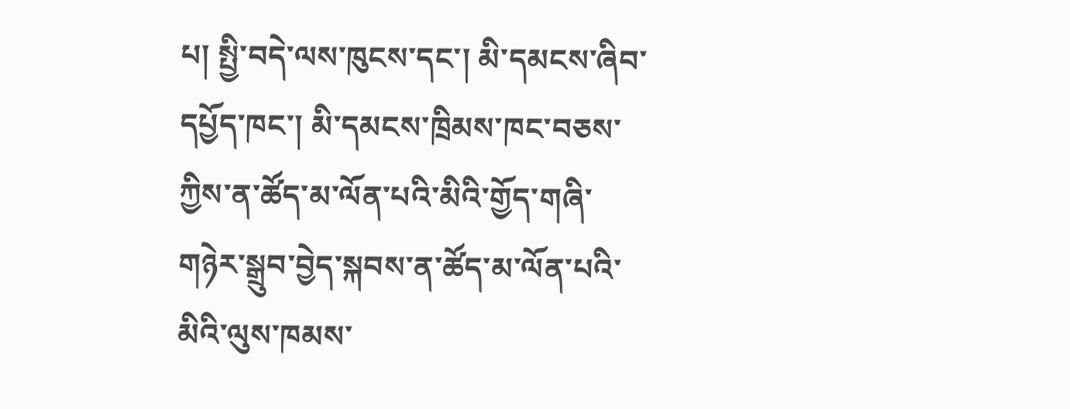པ། སྤྱི་བདེ་ལས་ཁུངས་དང་། མི་དམངས་ཞིབ་དཔྱོད་ཁང་། མི་དམངས་ཁྲིམས་ཁང་བཅས་ཀྱིས་ན་ཚོད་མ་ལོན་པའི་མིའི་གྱོད་གཞི་གཉེར་སྒྲུབ་བྱེད་སྐབས་ན་ཚོད་མ་ལོན་པའི་མིའི་ལུས་ཁམས་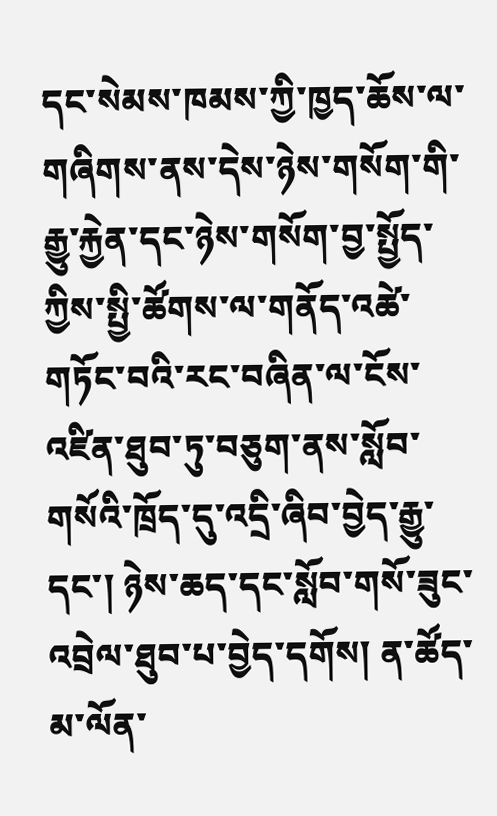དང་སེམས་ཁམས་ཀྱི་ཁྱད་ཆོས་ལ་གཞིགས་ནས་དེས་ཉེས་གསོག་གི་རྒྱུ་རྐྱེན་དང་ཉེས་གསོག་བྱ་སྤྱོད་ཀྱིས་སྤྱི་ཚོགས་ལ་གནོད་འཚེ་གཏོང་བའི་རང་བཞིན་ལ་ངོས་འཛིན་ཐུབ་ཏུ་བཅུག་ནས་སློབ་གསོའི་ཁྲོད་དུ་འདྲི་ཞིབ་བྱེད་རྒྱུ་དང་། ཉེས་ཆད་དང་སློབ་གསོ་ཟུང་འབྲེལ་ཐུབ་པ་བྱེད་དགོས། ན་ཚོད་མ་ལོན་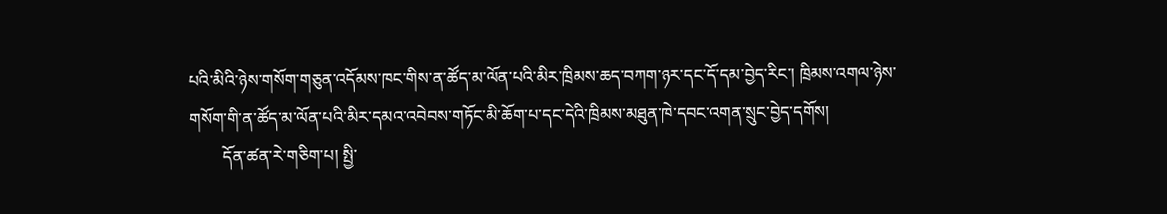པའི་མིའི་ཉེས་གསོག་གཅུན་འདོམས་ཁང་གིས་ན་ཚོད་མ་ལོན་པའི་མིར་ཁྲིམས་ཆད་བཀག་ཉར་དང་དོ་དམ་བྱེད་རིང་། ཁྲིམས་འགལ་ཉེས་གསོག་གི་ན་ཚོད་མ་ལོན་པའི་མིར་དམའ་འབེབས་གཏོང་མི་ཆོག་པ་དང་དེའི་ཁྲིམས་མཐུན་ཁེ་དབང་འགན་སྲུང་བྱེད་དགོས།
        དོན་ཚན་རེ་གཅིག་པ། སྤྱི་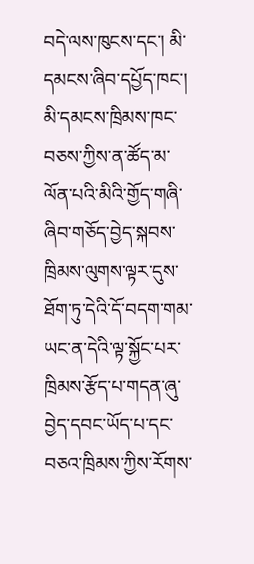བདེ་ལས་ཁུངས་དང་། མི་དམངས་ཞིབ་དཔྱོད་ཁང་། མི་དམངས་ཁྲིམས་ཁང་བཅས་ཀྱིས་ན་ཚོད་མ་ལོན་པའི་མིའི་གྱོད་གཞི་ཞིབ་གཅོད་བྱེད་སྐབས་ཁྲིམས་ལུགས་ལྟར་དུས་ཐོག་ཏུ་དེའི་དོ་བདག་གམ་ཡང་ན་དེའི་ལྟ་སྐྱོང་པར་ཁྲིམས་རྩོད་པ་གདན་ཞུ་བྱེད་དབང་ཡོད་པ་དང་བཅའ་ཁྲིམས་ཀྱིས་རོགས་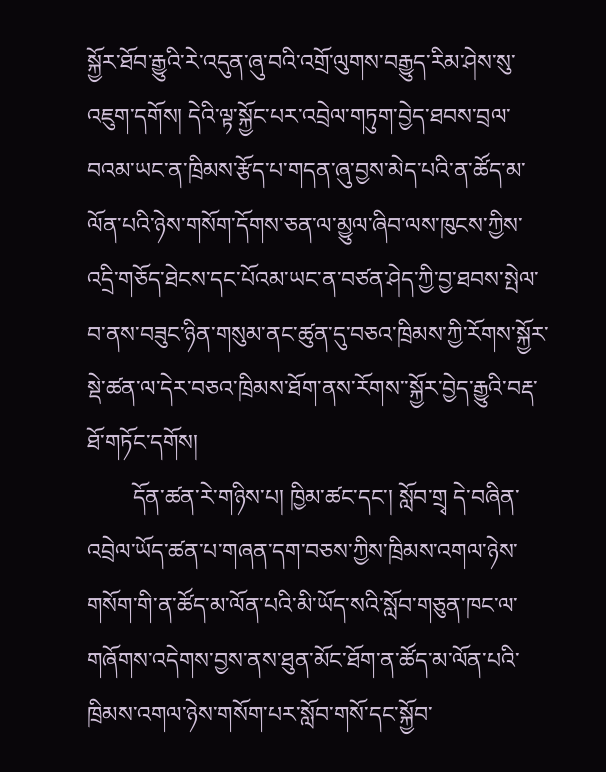སྐྱོར་ཐོབ་རྒྱུའི་རེ་འདུན་ཞུ་བའི་འགྲོ་ལུགས་བརྒྱུད་རིམ་ཤེས་སུ་འཇུག་དགོས། དེའི་ལྟ་སྐྱོང་པར་འབྲེལ་གཏུག་བྱེད་ཐབས་བྲལ་བའམ་ཡང་ན་ཁྲིམས་རྩོད་པ་གདན་ཞུ་བྱས་མེད་པའི་ན་ཚོད་མ་ལོན་པའི་ཉེས་གསོག་དོགས་ཅན་ལ་མྱུལ་ཞིབ་ལས་ཁུངས་ཀྱིས་འདྲི་གཅོད་ཐེངས་དང་པོའམ་ཡང་ན་བཙན་ཤེད་ཀྱི་བྱ་ཐབས་སྤེལ་བ་ནས་བཟུང་ཉིན་གསུམ་ནང་ཚུན་དུ་བཅའ་ཁྲིམས་ཀྱི་རོགས་སྐྱོར་སྡེ་ཚན་ལ་དེར་བཅའ་ཁྲིམས་ཐོག་ནས་རོགས་་སྐྱོར་བྱེད་རྒྱུའི་བརྡ་ཐོ་གཏོང་དགོས།
        དོན་ཚན་རེ་གཉིས་པ། ཁྱིམ་ཚང་དང་། སློབ་གྲྭ དེ་བཞིན་འབྲེལ་ཡོད་ཚན་པ་གཞན་དག་བཅས་ཀྱིས་ཁྲིམས་འགལ་ཉེས་གསོག་གི་ན་ཚོད་མ་ལོན་པའི་མི་ཡོད་སའི་སློབ་གཅུན་ཁང་ལ་གཞོགས་འདེགས་བྱས་ནས་ཐུན་མོང་ཐོག་ན་ཚོད་མ་ལོན་པའི་ཁྲིམས་འགལ་ཉེས་གསོག་པར་སློབ་གསོ་དང་སྐྱོབ་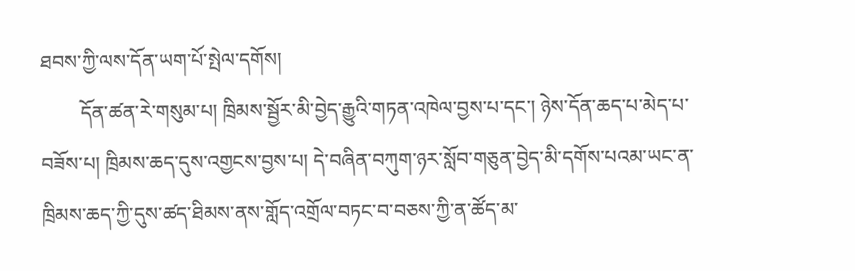ཐབས་ཀྱི་ལས་དོན་ཡག་པོ་སྤེལ་དགོས།
        དོན་ཚན་རེ་གསུམ་པ། ཁྲིམས་སྦྱོར་མི་བྱེད་རྒྱུའི་གཏན་འཁེལ་བྱས་པ་དང་། ཉེས་དོན་ཆད་པ་མེད་པ་བཟོས་པ། ཁྲིམས་ཆད་དུས་འགྱངས་བྱས་པ། དེ་བཞིན་བཀུག་ཉར་སློབ་གཅུན་བྱེད་མི་དགོས་པའམ་ཡང་ན་ཁྲིམས་ཆད་ཀྱི་དུས་ཚད་ཐིམས་ནས་གློད་འགྲོལ་བཏང་བ་བཅས་ཀྱི་ན་ཚོད་མ་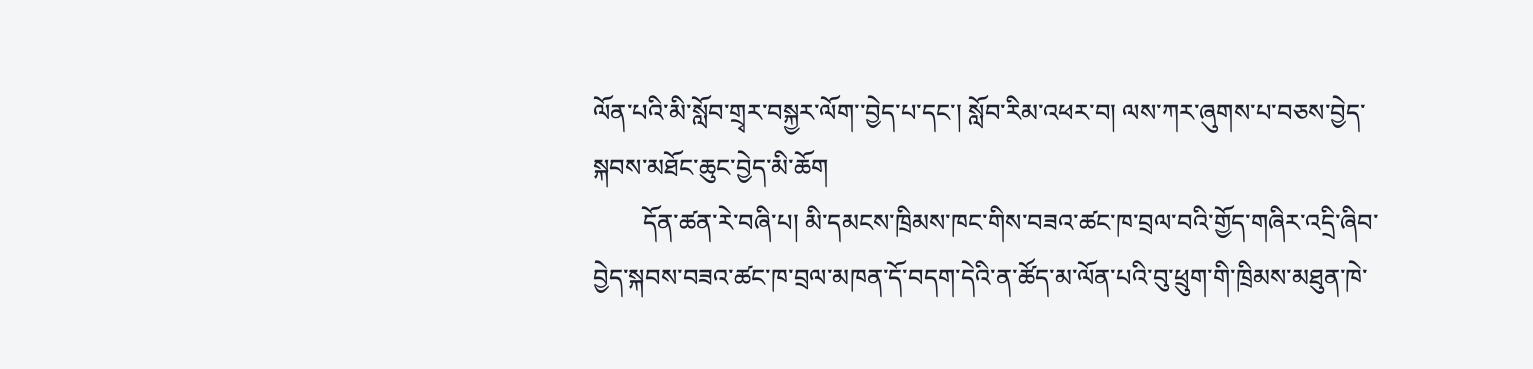ལོན་པའི་མི་སློབ་གྲྭར་བསྐྱར་ལོག་་བྱེད་པ་དང་། སློབ་རིམ་འཕར་བ། ལས་ཀར་ཞུགས་པ་བཅས་བྱེད་སྐབས་མཐོང་ཆུང་བྱེད་མི་ཆོག
        དོན་ཚན་རེ་བཞི་པ། མི་དམངས་ཁྲིམས་ཁང་གིས་བཟའ་ཚང་ཁ་བྲལ་བའི་གྱོད་གཞིར་འདྲི་ཞིབ་བྱེད་སྐབས་བཟའ་ཚང་ཁ་བྲལ་མཁན་དོ་བདག་དེའི་ན་ཚོད་མ་ལོན་པའི་བུ་ཕྲུག་གི་ཁྲིམས་མཐུན་ཁེ་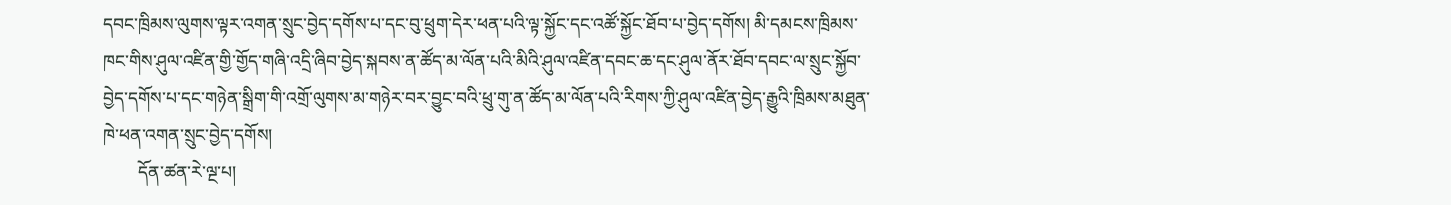དབང་ཁྲིམས་ལུགས་ལྟར་འགན་སྲུང་བྱེད་དགོས་པ་དང་བུ་ཕྲུག་དེར་ཕན་པའི་ལྟ་སྐྱོང་དང་འཚོ་སྐྱོང་ཐོབ་པ་བྱེད་དགོས། མི་དམངས་ཁྲིམས་ཁང་གིས་ཤུལ་འཛིན་གྱི་གྱོད་གཞི་འདྲི་ཞིབ་བྱེད་སྐབས་ན་ཚོད་མ་ལོན་པའི་མིའི་ཤུལ་འཛིན་དབང་ཆ་དང་ཤུལ་ནོར་ཐོབ་དབང་ལ་སྲུང་སྐྱོབ་བྱེད་དགོས་པ་དང་གཉེན་སྒྲིག་གི་འགྲོ་ལུགས་མ་གཉེར་བར་བྱུང་བའི་ཕྲུ་གུ་ན་ཚོད་མ་ལོན་པའི་རིགས་ཀྱི་ཤུལ་འཛིན་བྱེད་རྒྱུའི་ཁྲིམས་མཐུན་ཁེ་ཕན་འགན་སྲུང་བྱེད་དགོས།
        དོན་ཚན་རེ་ལྔ་པ།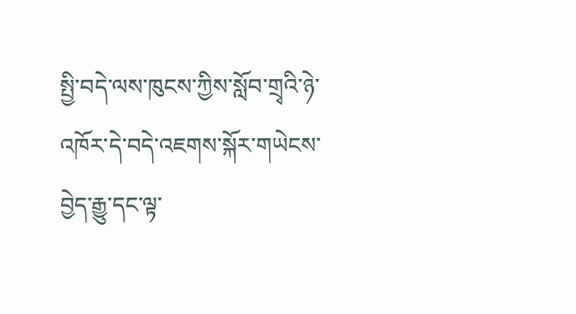སྤྱི་བདེ་ལས་ཁུངས་ཀྱིས་སློབ་གྲྭའི་ཉེ་འཁོར་དེ་བདེ་འཇགས་སྐོར་གཡེངས་བྱེད་རྒྱུ་དང་ལྟ་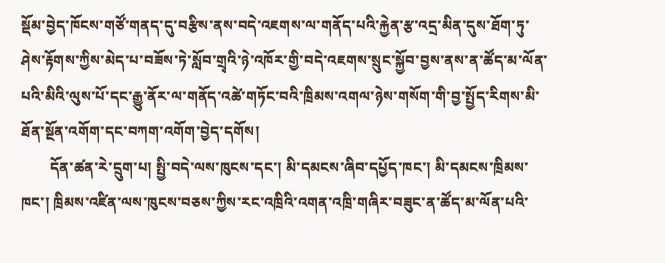སྡོམ་བྱེད་ཁོངས་གཙོ་གནད་དུ་བརྩིས་ནས་བདེ་འཇགས་ལ་གནོད་པའི་རྐྱེན་རྩ་འདྲ་མིན་དུས་ཐོག་ཏུ་ཤེས་རྟོགས་ཀྱིས་མེད་པ་བཟོས་ཏེ་སློབ་གྲྭའི་ཉེ་འཁོར་གྱི་བདེ་འཇགས་སྲུང་སྐྱོབ་བྱས་ནས་ན་ཚོད་མ་ལོན་པའི་མིའི་ལུས་པོ་དང་རྒྱུ་ནོར་ལ་གནོད་འཚེ་གཏོང་བའི་ཁྲིམས་འགལ་ཉེས་གསོག་གི་བྱ་སྤྱོད་རིགས་མི་ཐོན་སྔོན་འགོག་དང་བཀག་འགོག་བྱེད་དགོས།
        དོན་ཚན་རེ་དྲུག་པ། སྤྱི་བདེ་ལས་ཁུངས་དང་། མི་དམངས་ཞིབ་དཔྱོད་ཁང་། མི་དམངས་ཁྲིམས་ཁང་། ཁྲིམས་འཛིན་ལས་ཁུངས་བཅས་ཀྱིས་རང་འཁྲིའི་འགན་འཁྲི་གཞིར་བཟུང་ན་ཚོད་མ་ལོན་པའི་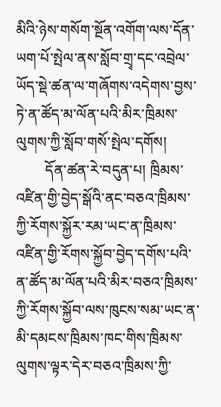མིའི་ཉེས་གསོག་སྔོན་འགོག་ལས་དོན་ཡག་པོ་སྤེལ་ནས་སློབ་གྲྭ་དང་འབྲེལ་ཡོད་སྡེ་ཚན་ལ་གཞོགས་འདེགས་བྱས་ཏེ་ན་ཚོད་མ་ལོན་པའི་མིར་ཁྲིམས་ལུགས་ཀྱི་སློབ་གསོ་སྤེལ་དགོས།
        དོན་ཚན་རེ་བདུན་པ། ཁྲིམས་འཛིན་གྱི་བྱེད་སྒོའི་ནང་བཅའ་ཁྲིམས་ཀྱི་རོགས་སྐྱོར་རམ་ཡང་ན་ཁྲིམས་འཛིན་གྱི་རོགས་སྐྱོབ་བྱེད་དགོས་པའི་ན་ཚོད་མ་ལོན་པའི་མིར་བཅའ་ཁྲིམས་ཀྱི་རོགས་སྐྱོབ་ལས་ཁུངས་སམ་ཡང་ན་མི་དམངས་ཁྲིམས་ཁང་གིས་ཁྲིམས་ལུགས་ལྟར་དེར་བཅའ་ཁྲིམས་ཀྱི་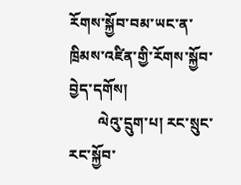རོགས་སྐྱོབ་བམ་ཡང་ན་ཁྲིམས་འཛིན་གྱི་རོགས་སྐྱོབ་བྱེད་དགོས།
        ལེའུ་དྲུག་པ། རང་སྲུང་རང་སྐྱོབ་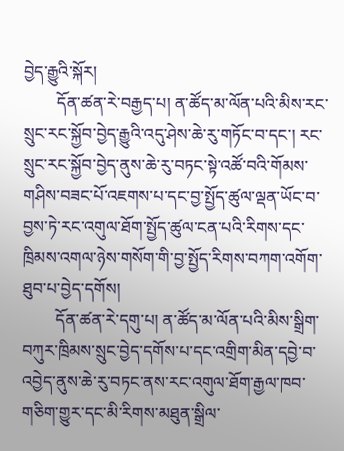བྱེད་རྒྱུའི་སྐོར།
        དོན་ཚན་རེ་བརྒྱད་པ། ན་ཚོད་མ་ལོན་པའི་མིས་རང་སྲུང་རང་སྐྱོབ་བྱེད་རྒྱུའི་འདུ་ཤེས་ཆེ་རུ་གཏོང་བ་དང་། རང་སྲུང་རང་སྐྱོབ་བྱེད་ནུས་ཆེ་རུ་བཏང་སྟེ་འཚོ་བའི་གོམས་གཤིས་བཟང་པོ་འཇགས་པ་དང་བྱ་སྤྱོད་ཚུལ་ལྡན་ཡོང་བ་བྱས་ཏེ་རང་འགུལ་ཐོག་སྤྱོད་ཚུལ་ངན་པའི་རིགས་དང་ཁྲིམས་འགལ་ཉེས་གསོག་གི་བྱ་སྤྱོད་རིགས་བཀག་འགོག་ཐུབ་པ་བྱེད་དགོས།
        དོན་ཚན་རེ་དགུ་པ། ན་ཚོད་མ་ལོན་པའི་མིས་སྒྲིག་བཀུར་ཁྲིམས་སྲུང་བྱེད་དགོས་པ་དང་འགྲིག་མིན་དབྱེ་བ་འབྱེད་ནུས་ཆེ་རུ་བཏང་ནས་རང་འགུལ་ཐོག་རྒྱལ་ཁབ་གཅིག་གྱུར་དང་མི་རིགས་མཐུན་སྒྲིལ་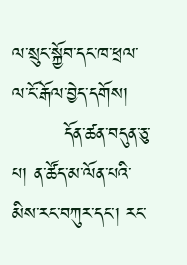ལ་སྲུང་སྐྱོབ་དང་ཁ་ཕྲལ་ལ་ངོ་རྒོལ་བྱེད་དགོས།
        དོན་ཚན་བདུན་ཅུ་པ། ན་ཚོད་མ་ལོན་པའི་མིས་རང་བཀུར་དང་། རང་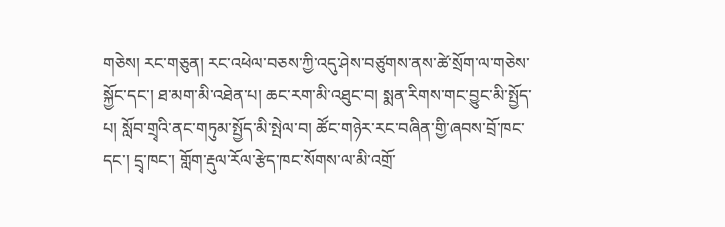གཅེས། རང་གཅུན། རང་འཕེལ་བཅས་ཀྱི་འདུ་ཤེས་བཙུགས་ནས་ཚེ་སྲོག་ལ་གཅེས་སྐྱོང་དང་། ཐ་མག་མི་འཐེན་པ། ཆང་རག་མི་འཐུང་བ། སྨན་རིགས་གང་བྱུང་མི་སྤྱོད་པ། སློབ་གྲྭའི་ནང་གཏུམ་སྤྱོད་མི་སྤེལ་བ། ཚོང་གཉེར་རང་བཞིན་གྱི་ཞབས་བྲོ་ཁང་དང་། དྲྭ་ཁང་། གློག་རྡུལ་རོལ་རྩེད་ཁང་སོགས་ལ་མི་འགྲོ་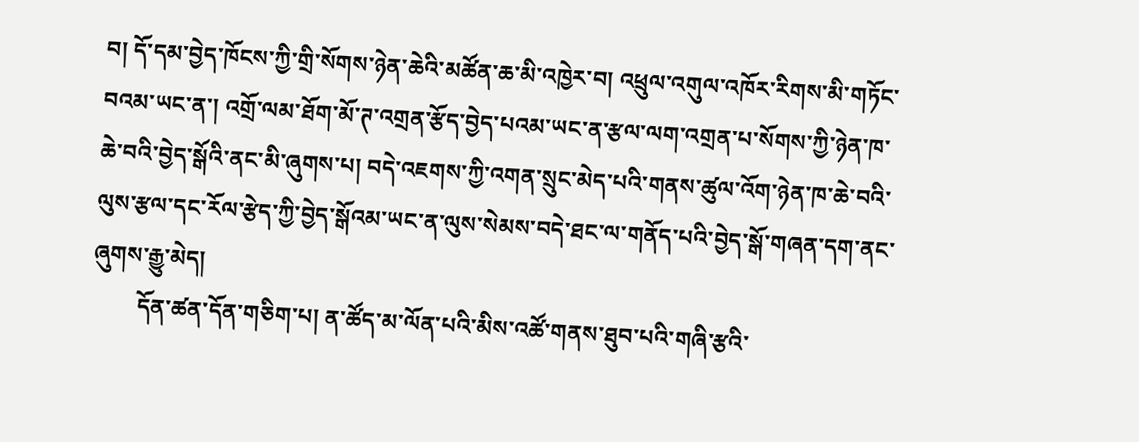བ། དོ་དམ་བྱེད་ཁོངས་ཀྱི་གྲི་སོགས་ཉེན་ཆེའི་མཚོན་ཆ་མི་འཁྱེར་བ། འཕྲུལ་འགུལ་འཁོར་རིགས་མི་གཏོང་བའམ་ཡང་ན་། འགྲོ་ལམ་ཐོག་མོ་ཊ་འགྲན་རྩོད་བྱེད་པའམ་ཡང་ན་རྩལ་ལག་འགྲན་པ་སོགས་ཀྱི་ཉེན་ཁ་ཆེ་བའི་བྱེད་སྒོའི་ནང་མི་ཞུགས་པ། བདེ་འཇགས་ཀྱི་འགན་སྲུང་མེད་པའི་གནས་ཚུལ་འོག་ཉེན་ཁ་ཆེ་བའི་ལུས་རྩལ་དང་རོལ་རྩེད་ཀྱི་བྱེད་སྒོའམ་ཡང་ན་ལུས་སེམས་བདེ་ཐང་ལ་གནོད་པའི་བྱེད་སྒོ་གཞན་དག་ནང་ཞུགས་རྒྱུ་མེད།
        དོན་ཚན་དོན་གཅིག་པ། ན་ཚོད་མ་ལོན་པའི་མིས་འཚོ་གནས་ཐུབ་པའི་གཞི་རྩའི་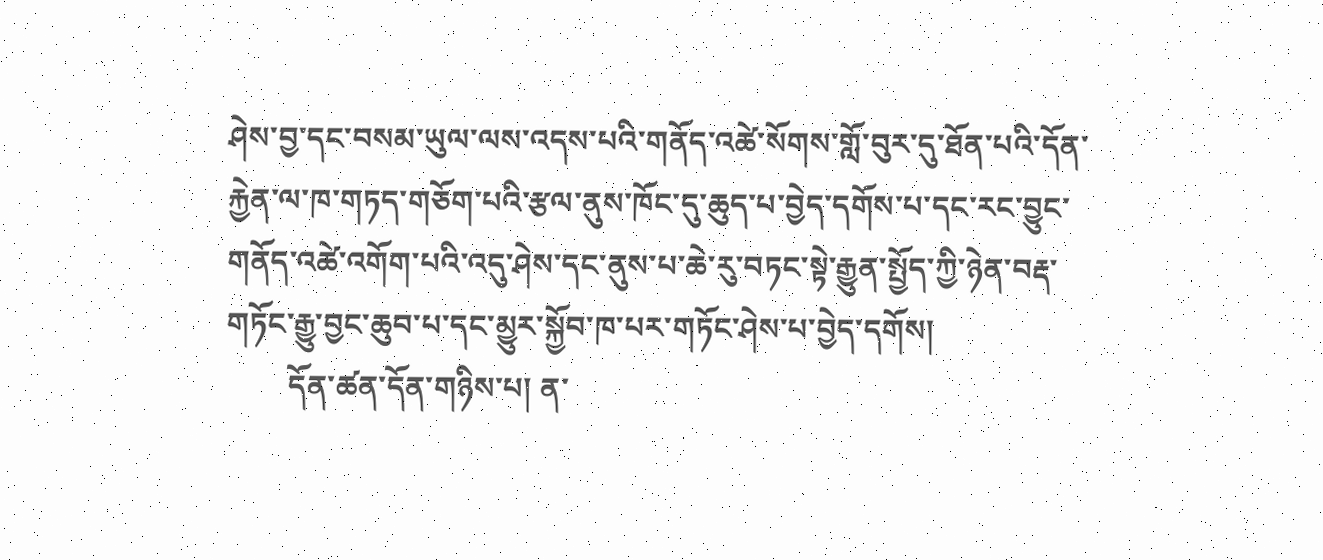ཤེས་བྱ་དང་བསམ་ཡུལ་ལས་འདས་པའི་གནོད་འཚེ་སོགས་གློ་བུར་དུ་ཐོན་པའི་དོན་རྐྱེན་ལ་ཁ་གཏད་གཅོག་པའི་རྩལ་ནུས་ཁོང་དུ་ཆུད་པ་བྱེད་དགོས་པ་དང་རང་བྱུང་གནོད་འཚེ་འགོག་པའི་འདུ་ཤེས་དང་ནུས་པ་ཆེ་རུ་བཏང་སྟེ་རྒྱུན་སྤྱོད་ཀྱི་ཉེན་བརྡ་གཏོང་རྒྱུ་བྱང་ཆུབ་པ་དང་མྱུར་སྐྱོབ་ཁ་པར་གཏོང་ཤེས་པ་བྱེད་དགོས།
        དོན་ཚན་དོན་གཉིས་པ། ན་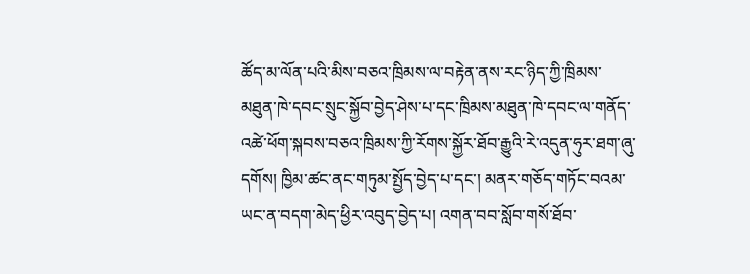ཚོད་མ་ལོན་པའི་མིས་བཅའ་ཁྲིམས་ལ་བརྟེན་ནས་རང་ཉིད་ཀྱི་ཁྲིམས་མཐུན་ཁེ་དབང་སྲུང་སྐྱོབ་བྱེད་ཤེས་པ་དང་ཁྲིམས་མཐུན་ཁེ་དབང་ལ་གནོད་འཚེ་ཕོག་སྐབས་བཅའ་ཁྲིམས་ཀྱི་རོགས་སྐྱོར་ཐོབ་རྒྱུའི་རེ་འདུན་ཧུར་ཐག་ཞུ་དགོས། ཁྱིམ་ཚང་ནང་གཏུམ་སྤྱོད་བྱེད་པ་དང་། མནར་གཅོད་གཏོང་བའམ་ཡང་ན་བདག་མེད་ཕྱིར་འབུད་བྱེད་པ། འགན་བབ་སློབ་གསོ་ཐོབ་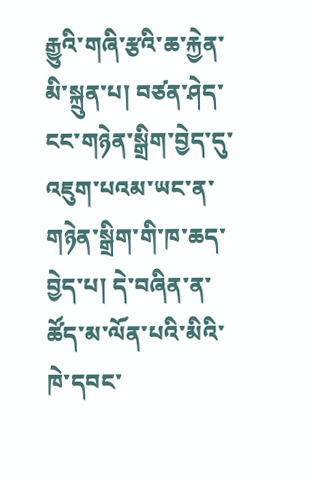རྒྱུའི་གཞི་རྩའི་ཆ་རྐྱེན་མི་སྐྲུན་པ། བཙན་ཤེད་ངང་གཉེན་སྒྲིག་བྱེད་དུ་འཇུག་པའམ་ཡང་ན་གཉེན་སྒྲིག་གི་ཁ་ཆད་བྱེད་པ། དེ་བཞིན་ན་ཚོད་མ་ལོན་པའི་མིའི་ཁེ་དབང་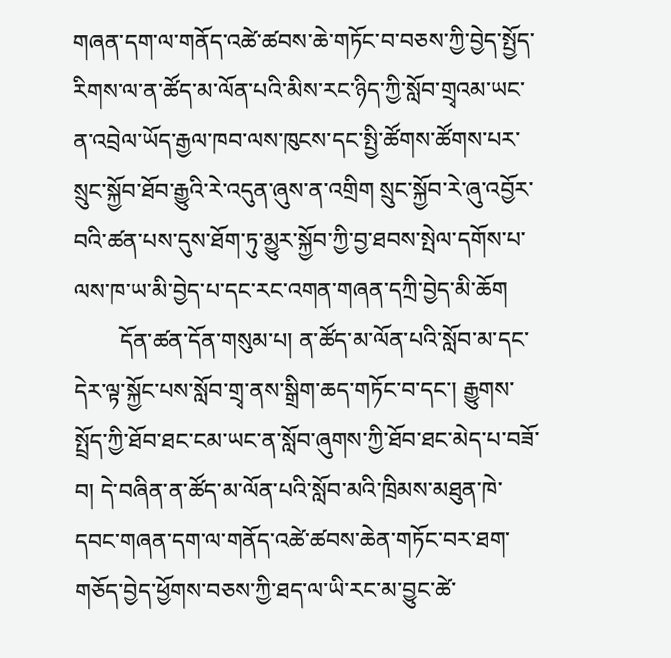གཞན་དག་ལ་གནོད་འཚེ་ཚབས་ཆེ་གཏོང་བ་བཅས་ཀྱི་བྱེད་སྤྱོད་རིགས་ལ་ན་ཚོད་མ་ལོན་པའི་མིས་རང་ཉིད་ཀྱི་སློབ་གྲྭའམ་ཡང་ན་འབྲེལ་ཡོད་རྒྱལ་ཁབ་ལས་ཁུངས་དང་སྤྱི་ཚོགས་ཚོགས་པར་སྲུང་སྐྱོབ་ཐོབ་རྒྱུའི་རེ་འདུན་ཞུས་ན་འགྲིག སྲུང་སྐྱོབ་རེ་ཞུ་འབྱོར་བའི་ཚན་པས་དུས་ཐོག་ཏུ་མྱུར་སྐྱོབ་ཀྱི་བྱ་ཐབས་སྤེལ་དགོས་པ་ལས་ཁ་ཡ་མི་བྱེད་པ་དང་རང་འགན་གཞན་དཀྲི་བྱེད་མི་ཆོག
        དོན་ཚན་དོན་གསུམ་པ། ན་ཚོད་མ་ལོན་པའི་སློབ་མ་དང་དེར་ལྟ་སྐྱོང་པས་སློབ་གྲྭ་ནས་སྒྲིག་ཆད་གཏོང་བ་དང་། རྒྱུགས་སྤྲོད་ཀྱི་ཐོབ་ཐང་ངམ་ཡང་ན་སློབ་ཞུགས་ཀྱི་ཐོབ་ཐང་མེད་པ་བཟོ་བ། དེ་བཞིན་ན་ཚོད་མ་ལོན་པའི་སློབ་མའི་ཁྲིམས་མཐུན་ཁེ་དབང་གཞན་དག་ལ་གནོད་འཚེ་ཚབས་ཆེན་གཏོང་བར་ཐག་གཅོད་བྱེད་ཕྱོགས་བཅས་ཀྱི་ཐད་ལ་ཡི་རང་མ་བྱུང་ཚེ་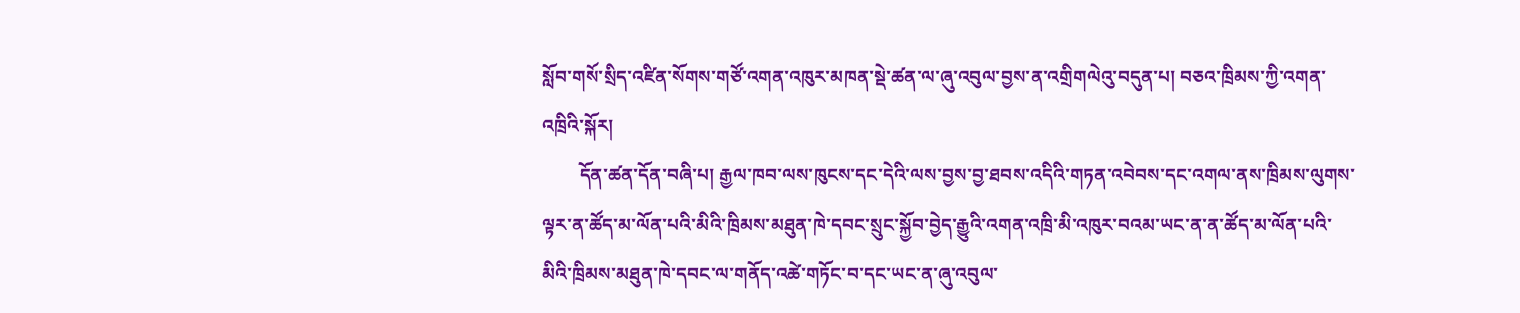སློབ་གསོ་སྲིད་འཛིན་སོགས་གཙོ་འགན་འཁུར་མཁན་སྡེ་ཚན་ལ་ཞུ་འབུལ་བྱས་ན་འགྲིགལེའུ་བདུན་པ། བཅའ་ཁྲིམས་ཀྱི་འགན་འཁྲིའི་སྐོར།
        དོན་ཚན་དོན་བཞི་པ། རྒྱལ་ཁབ་ལས་ཁུངས་དང་དེའི་ལས་བྱས་བྱ་ཐབས་འདིའི་གཏན་འབེབས་དང་འགལ་ནས་ཁྲིམས་ལུགས་ལྟར་ན་ཚོད་མ་ལོན་པའི་མིའི་ཁྲིམས་མཐུན་ཁེ་དབང་སྲུང་སྐྱོབ་བྱེད་རྒྱུའི་འགན་འཁྲི་མི་འཁུར་བའམ་ཡང་ན་ན་ཚོད་མ་ལོན་པའི་མིའི་ཁྲིམས་མཐུན་ཁེ་དབང་ལ་གནོད་འཚེ་གཏོང་བ་དང་ཡང་ན་ཞུ་འབུལ་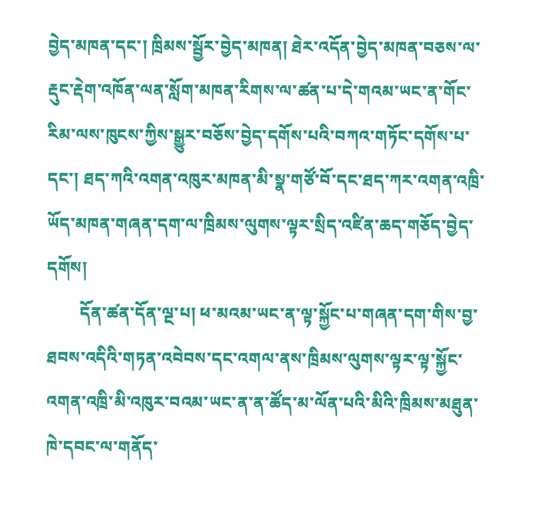བྱེད་མཁན་དང་། ཁྲིམས་སྦྱོར་བྱེད་མཁན། ཐེར་འདོན་བྱེད་མཁན་བཅས་ལ་རྡུང་རྡེག་འཁོན་ལན་སློག་མཁན་རིགས་ལ་ཚན་པ་དེ་གའམ་ཡང་ན་གོང་རིམ་ལས་ཁུངས་ཀྱིས་སྒྱུར་བཅོས་བྱེད་དགོས་པའི་བཀའ་གཏོང་དགོས་པ་དང་། ཐད་ཀའི་འགན་འཁུར་མཁན་མི་སྣ་གཙོ་བོ་དང་ཐད་ཀར་འགན་འཁྲི་ཡོད་མཁན་གཞན་དག་ལ་ཁྲིམས་ལུགས་ལྟར་སྲིད་འཛིན་ཆད་གཅོད་བྱེད་དགོས།
        དོན་ཚན་དོན་ལྔ་པ། ཕ་མའམ་ཡང་ན་ལྟ་སྐྱོང་པ་གཞན་དག་གིས་བྱ་ཐབས་འདིའི་གཏན་འབེབས་དང་འགལ་ནས་ཁྲིམས་ལུགས་ལྟར་ལྟ་སྐྱོང་འགན་འཁྲི་མི་འཁུར་བའམ་ཡང་ན་ན་ཚོད་མ་ལོན་པའི་མིའི་ཁྲིམས་མཐུན་ཁེ་དབང་ལ་གནོད་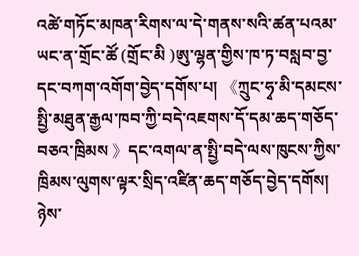འཚེ་གཏོང་མཁན་རིགས་ལ་དེ་གནས་སའི་ཚན་པའམ་ཡང་ན་གྲོང་ཚོ (གྲོང་མི )ཨུ་ལྷན་གྱིས་ཁ་ཏ་བསླབ་བྱ་དང་བཀག་འགོག་བྱེད་དགོས་པ། 《ཀྲུང་ཧྭ་མི་དམངས་སྤྱི་མཐུན་རྒྱལ་ཁབ་ཀྱི་བདེ་འཇགས་དོ་དམ་ཆད་གཅོད་བཅའ་ཁྲིམས 》དང་འགལ་ན་སྤྱི་བདེ་ལས་ཁུངས་ཀྱིས་ཁྲིམས་ལུགས་ལྟར་སྲིད་འཛིན་ཆད་གཅོད་བྱེད་དགོས། ཉེས་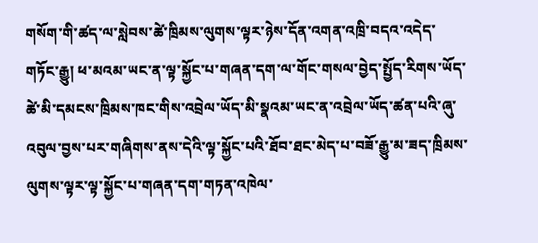གསོག་གི་ཚད་ལ་སླེབས་ཚེ་ཁྲིམས་ལུགས་ལྟར་ཉེས་དོན་འགན་འཁྲི་བདའ་འདེད་གཏོང་རྒྱུ། ཕ་མའམ་ཡང་ན་ལྟ་སྐྱོང་པ་གཞན་དག་ལ་གོང་གསལ་བྱེད་སྤྱོད་རིགས་ཡོད་ཚེ་མི་དམངས་ཁྲིམས་ཁང་གིས་འབྲེལ་ཡོད་མི་སྣའམ་ཡང་ན་འབྲེལ་ཡོད་ཚན་པའི་ཞུ་འབུལ་བྱས་པར་གཞིགས་ནས་དེའི་ལྟ་སྐྱོང་པའི་ཐོབ་ཐང་མེད་པ་བཟོ་རྒྱུ་མ་ཟད་ཁྲིམས་ལུགས་ལྟར་ལྟ་སྐྱོང་པ་གཞན་དག་གཏན་འཁེལ་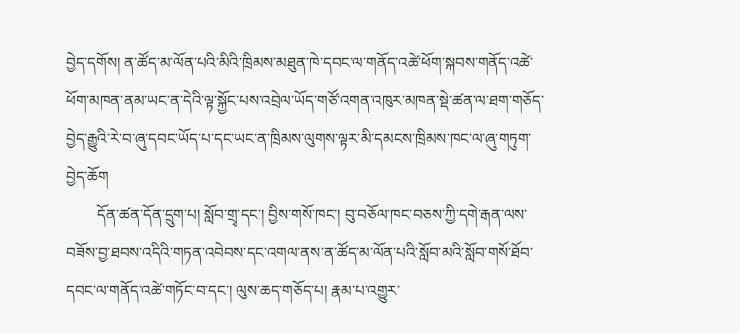བྱེད་དགོས། ན་ཚོད་མ་ལོན་པའི་མིའི་ཁྲིམས་མཐུན་ཁེ་དབང་ལ་གནོད་འཚེ་ཕོག་སྐབས་གནོད་འཚེ་ཕོག་མཁན་ནམ་ཡང་ན་དེའི་ལྟ་སྐྱོང་པས་འབྲེལ་ཡོད་གཙོ་འགན་འཁུར་མཁན་སྡེ་ཚན་ལ་ཐག་གཅོད་བྱེད་རྒྱུའི་རེ་བ་ཞུ་དབང་ཡོད་པ་དང་ཡང་ན་ཁྲིམས་ལུགས་ལྟར་མི་དམངས་ཁྲིམས་ཁང་ལ་ཞུ་གཏུག་བྱེད་ཆོག
        དོན་ཚན་དོན་དྲུག་པ། སློབ་གྲྭ་དང་། བྱིས་གསོ་ཁང་། བུ་བཅོལ་ཁང་བཅས་ཀྱི་དགེ་རྒན་ལས་བཟོས་བྱ་ཐབས་འདིའི་གཏན་འབེབས་དང་འགལ་ནས་ན་ཚོད་མ་ལོན་པའི་སློབ་མའི་སློབ་གསོ་ཐོབ་དབང་ལ་གནོད་འཚེ་གཏོང་བ་དང་། ལུས་ཆད་གཅོད་པ། རྣམ་པ་འགྱུར་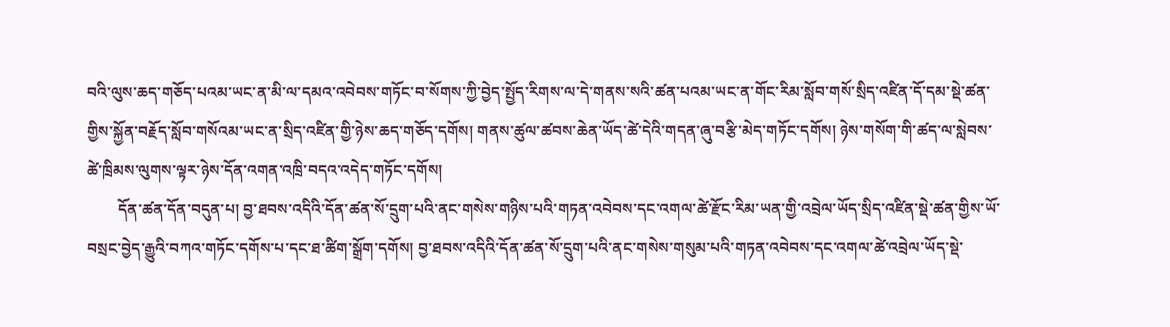བའི་ལུས་ཆད་གཅོད་པའམ་ཡང་ན་མི་ལ་དམའ་འབེབས་གཏོང་བ་སོགས་ཀྱི་བྱེད་སྤྱོད་རིགས་ལ་དེ་གནས་སའི་ཚན་པའམ་ཡང་ན་གོང་རིམ་སློབ་གསོ་སྲིད་འཛིན་དོ་དམ་སྡེ་ཚན་གྱིས་སྐྱོན་བརྗོད་སློབ་གསོའམ་ཡང་ན་སྲིད་འཛིན་གྱི་ཉེས་ཆད་གཅོད་དགོས། གནས་ཚུལ་ཚབས་ཆེན་ཡོད་ཚེ་དེའི་གདན་ཞུ་བརྩི་མེད་གཏོང་དགོས། ཉེས་གསོག་གི་ཚད་ལ་སླེབས་ཚེ་ཁྲིམས་ལུགས་ལྟར་ཉེས་དོན་འགན་འཁྲི་བདའ་འདེད་གཏོང་དགོས།
        དོན་ཚན་དོན་བདུན་པ། བྱ་ཐབས་འདིའི་དོན་ཚན་སོ་དྲུག་པའི་ནང་གསེས་གཉིས་པའི་གཏན་འབེབས་དང་འགལ་ཚེ་རྫོང་རིམ་ཡན་གྱི་འབྲེལ་ཡོད་སྲིད་འཛིན་སྡེ་ཚན་གྱིས་ཡོ་བསྲང་བྱེད་རྒྱུའི་བཀའ་གཏོང་དགོས་པ་དང་ཐ་ཚིག་སྒྲོག་དགོས། བྱ་ཐབས་འདིའི་དོན་ཚན་སོ་དྲུག་པའི་ནང་གསེས་གསུམ་པའི་གཏན་འབེབས་དང་འགལ་ཚེ་འབྲེལ་ཡོད་སྡེ་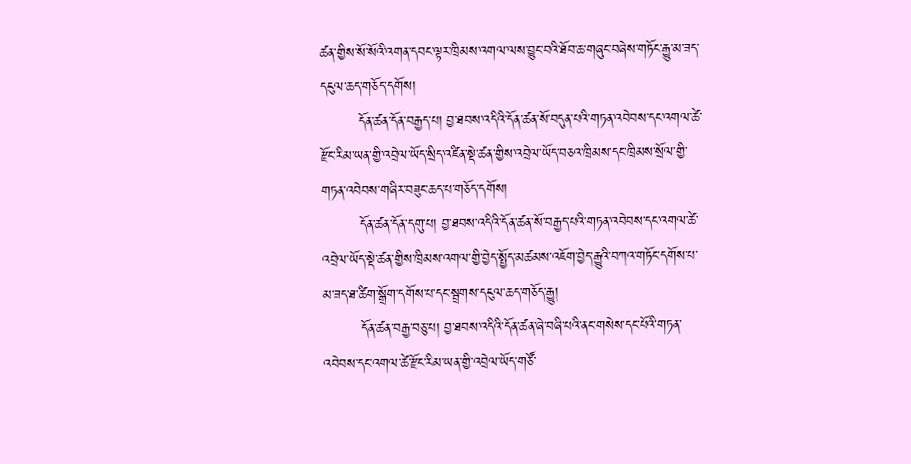ཚན་གྱིས་སོ་སོའི་འགན་དབང་ལྟར་ཁྲིམས་འགལ་ལས་བྱུང་བའི་ཐོབ་ཆ་གཞུང་བཞེས་གཏོང་རྒྱུ་མ་ཟད་དངུལ་ཆད་གཅོད་དགོས།
        དོན་ཚན་དོན་བརྒྱད་པ། བྱ་ཐབས་འདིའི་དོན་ཚན་སོ་བདུན་པའི་གཏན་འབེབས་དང་འགལ་ཚེ་རྫོང་རིམ་ཡན་གྱི་འབྲེལ་ཡོད་སྲིད་འཛིན་སྡེ་ཚན་གྱིས་འབྲེལ་ཡོད་བཅའ་ཁྲིམས་དང་ཁྲིམས་སྲོལ་གྱི་གཏན་འབེབས་གཞིར་བཟུང་ཆད་པ་གཅོད་དགོས།
        དོན་ཚན་དོན་དགུ་པ། བྱ་ཐབས་འདིའི་དོན་ཚན་སོ་བརྒྱད་པའི་གཏན་འབེབས་དང་འགལ་ཚེ་འབྲེལ་ཡོད་སྡེ་ཚན་གྱིས་ཁྲིམས་འགལ་གྱི་བྱེད་སྤྱོད་མཚམས་འཇོག་བྱེད་རྒྱུའི་བཀའ་གཏོང་དགོས་པ་མ་ཟད་ཐ་ཚིག་སྒྲོག་དགོས་པ་དང་སྦྲགས་དངུལ་ཆད་གཅོད་རྒྱུ།
        དོན་ཚན་བརྒྱ་བཅུ་པ། བྱ་ཐབས་འདིའི་དོན་ཚན་ཞེ་བཞི་པའི་ནང་གསེས་དང་པོའི་གཏན་འབེབས་དང་འགལ་ཚེ་རྫོང་རིམ་ཡན་གྱི་འབྲེལ་ཡོད་གཙོ་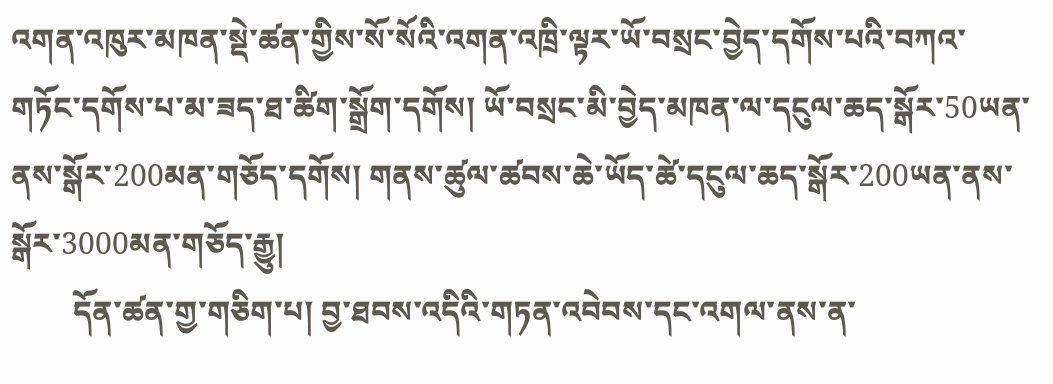འགན་འཁུར་མཁན་སྡེ་ཚན་གྱིས་སོ་སོའི་འགན་འཁྲི་ལྟར་ཡོ་བསྲང་བྱེད་དགོས་པའི་བཀའ་གཏོང་དགོས་པ་མ་ཟད་ཐ་ཚིག་སྒྲོག་དགོས། ཡོ་བསྲང་མི་བྱེད་མཁན་ལ་དངུལ་ཆད་སྒོར་50ཡན་ནས་སྒོར་200མན་གཅོད་དགོས། གནས་ཚུལ་ཚབས་ཆེ་ཡོད་ཚེ་དངུལ་ཆད་སྒོར་200ཡན་ནས་སྒོར་3000མན་གཅོད་རྒྱུ།
        དོན་ཚན་གྱ་གཅིག་པ། བྱ་ཐབས་འདིའི་གཏན་འབེབས་དང་འགལ་ནས་ན་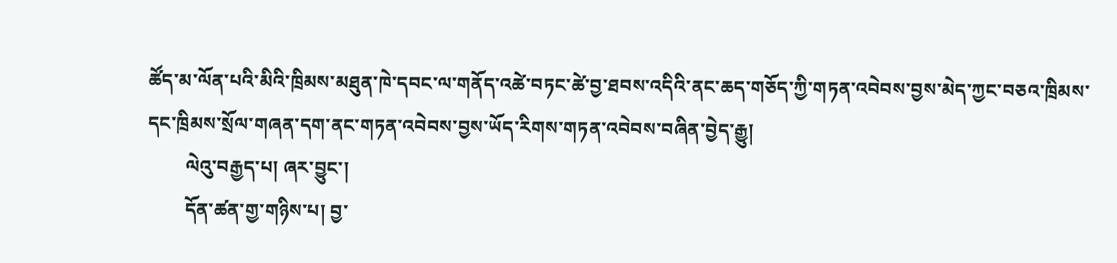ཚོད་མ་ལོན་པའི་མིའི་ཁྲིམས་མཐུན་ཁེ་དབང་ལ་གནོད་འཚེ་བཏང་ཚེ་བྱ་ཐབས་འདིའི་ནང་ཆད་གཅོད་ཀྱི་གཏན་འབེབས་བྱས་མེད་ཀྱང་བཅའ་ཁྲིམས་དང་ཁྲིམས་སྲོལ་གཞན་དག་ནང་གཏན་འབེབས་བྱས་ཡོད་རིགས་གཏན་འབེབས་བཞིན་བྱེད་རྒྱུ།
        ལེའུ་བརྒྱད་པ། ཞར་བྱུང་།
        དོན་ཚན་གྱ་གཉིས་པ། བྱ་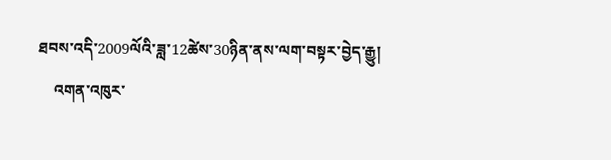ཐབས་འདི་2009ལོའི་ཟླ་12ཚེས་30ཉིན་ནས་ལག་བསྟར་བྱེད་རྒྱུ།
    འགན་འཁུར་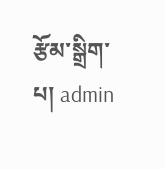རྩོམ་སྒྲིག་པ། admin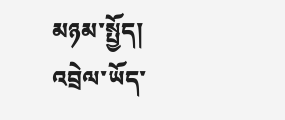མཉམ་སྤྱོད།
འབྲེལ་ཡོད་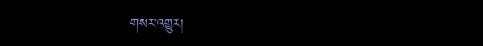གསར་འགྱུར།